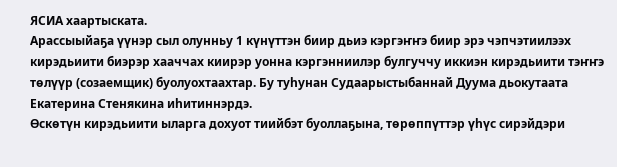ЯСИА хаартыската.
Арассыыйаҕа үүнэр сыл олунньу 1 күнүттэн биир дьиэ кэргэҥҥэ биир эрэ чэпчэтиилээх кирэдьиити биэрэр хааччах киирэр уонна кэргэнниилэр булгуччу иккиэн кирэдьиити тэҥҥэ төлүүр (созаемщик) буолуохтаахтар. Бу туһунан Судаарыстыбаннай Дуума дьокутаата Екатерина Стенякина иһитиннэрдэ.
Өскөтүн кирэдьиити ыларга дохуот тиийбэт буоллаҕына, төрөппүттэр үһүс сирэйдэри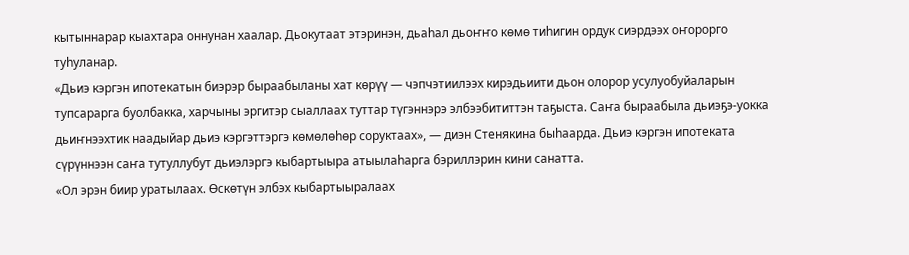кытыннарар кыахтара оннунан хаалар. Дьокутаат этэринэн, дьаһал дьоҥҥо көмө тиһигин ордук сиэрдээх оҥорорго туһуланар.
«Дьиэ кэргэн ипотекатын биэрэр быраабыланы хат көрүү — чэпчэтиилээх кирэдьиити дьон олорор усулуобуйаларын тупсарарга буолбакка, харчыны эргитэр сыаллаах туттар түгэннэрэ элбээбититтэн таҕыста. Саҥа быраабыла дьиэҕэ-уокка дьиҥнээхтик наадыйар дьиэ кэргэттэргэ көмөлөһөр соруктаах», — диэн Стенякина быһаарда. Дьиэ кэргэн ипотеката сүрүннээн саҥа тутуллубут дьиэлэргэ кыбартыыра атыылаһарга бэриллэрин кини санатта.
«Ол эрэн биир уратылаах. Өскөтүн элбэх кыбартыыралаах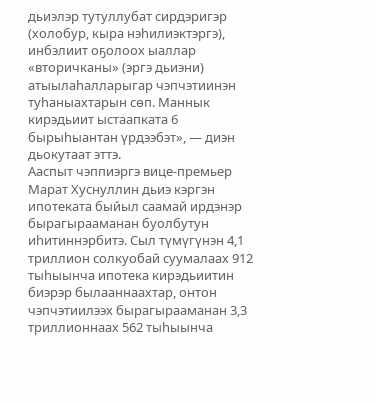дьиэлэр тутуллубат сирдэригэр (холобур, кыра нэһилиэктэргэ), инбэлиит оҕолоох ыаллар «вторичканы» (эргэ дьиэни) атыылаһалларыгар чэпчэтиинэн туһаныахтарын сөп. Маннык кирэдьиит ыстаапката 6 бырыһыантан үрдээбэт», — диэн дьокутаат эттэ.
Ааспыт чэппиэргэ вице-премьер Марат Хуснуллин дьиэ кэргэн ипотеката быйыл саамай ирдэнэр бырагырааманан буолбутун иһитиннэрбитэ. Сыл түмүгүнэн 4,1 триллион солкуобай суумалаах 912 тыһыынча ипотека кирэдьиитин биэрэр былааннаахтар, онтон чэпчэтиилээх бырагырааманан 3,3 триллионнаах 562 тыһыынча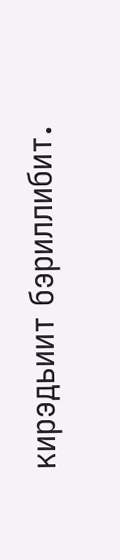кирэдьиит бэриллибит.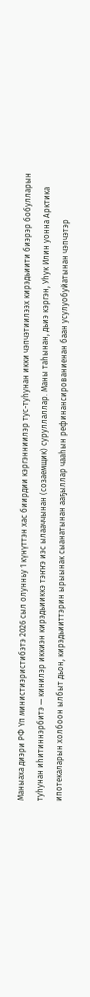Маныаха диэри РФ Үп министиэристибэтэ 2026 сыл олунньу 1 күнүттэн хас биирдии кэргэнниилэр тус-туһунан икки чэпчэтиилээх кирэдьиити биэрэр бобулларын туһунан иһитиннэрбитэ — кинилэр иккиэн кирэдьииккэ тэҥҥэ иэс ылааччынан (созаемщик) суруллаллар. Маны таһынан, дьиэ кэргэн, Уһук Илин уонна Арктика ипотекаларын холбоон ылбыт дьон, кирэдьииттэрин ырыынак сыанатынан ааҕыллар чааһын рефинансированиенан баан усулуобуйатынан чэпчэтэр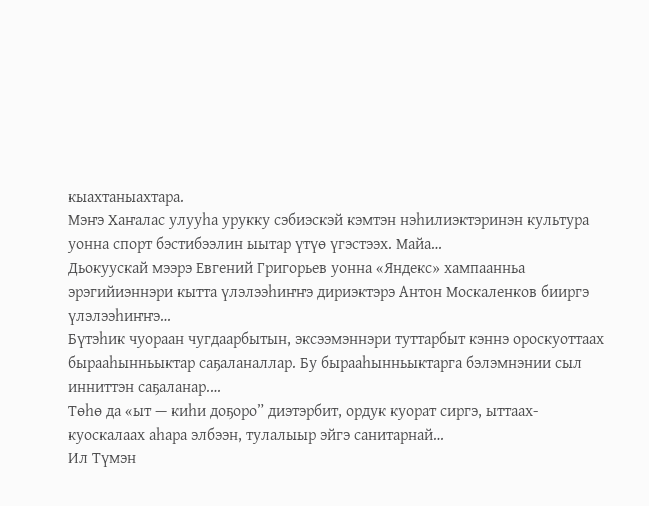кыахтаныахтара.
Мэҥэ Хаҥалас улууһа урукку сэбиэскэй кэмтэн нэһилиэктэринэн культура уонна спорт бэстибээлин ыытар үтүө үгэстээх. Майа…
Дьокуускай мээрэ Евгений Григорьев уонна «Яндекс» хампаанньа эрэгийиэннэри кытта үлэлээһиҥҥэ дириэктэрэ Антон Москаленков бииргэ үлэлээһиҥҥэ…
Бүтэһик чуораан чугдаарбытын, эксээмэннэри туттарбыт кэннэ ороскуоттаах бырааһынньыктар саҕаланаллар. Бу бырааһынньыктарга бэлэмнэнии сыл инниттэн саҕаланар.…
Төһө да «ыт — киһи доҕоро” диэтэрбит, ордук куорат сиргэ, ыттаах-куоскалаах аһара элбээн, тулалыыр эйгэ санитарнай…
Ил Түмэн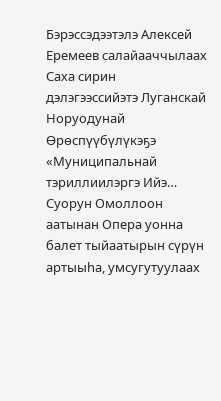Бэрэссэдээтэлэ Алексей Еремеев салайааччылаах Саха сирин дэлэгээссийэтэ Луганскай Норуодунай Өрөспүүбүлүкэҕэ «Муниципальнай тэриллиилэргэ Ийэ…
Суорун Омоллоон аатынан Опера уонна балет тыйаатырын сүрүн артыыһа, умсугутуулаах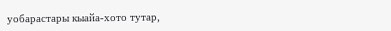уобарастары кыайа-хото тутар,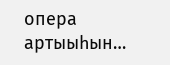опера артыыһын…